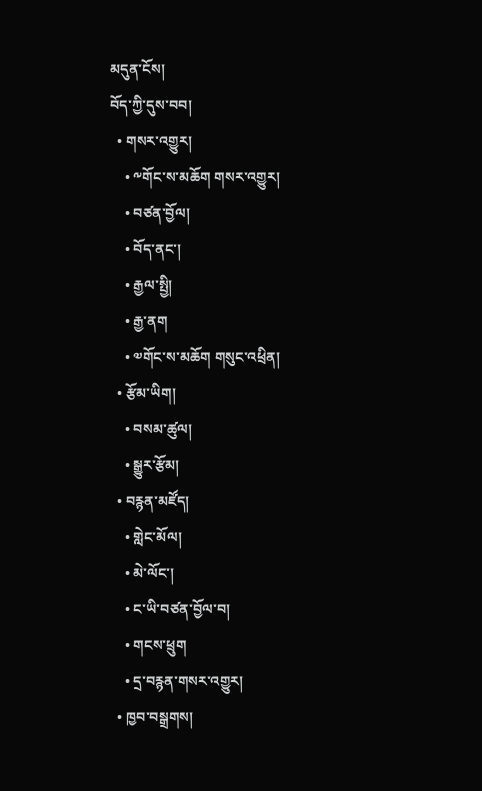མདུན་ངོས།
བོད་ཀྱི་དུས་བབ།
  • གསར་འགྱུར།
    • ༸གོང་ས་མཆོག གསར་འགྱུར།
    • བཙན་བྱོལ།
    • བོད་ནང་།
    • རྒྱལ་སྤྱི།
    • རྒྱ་ནག
    • ༧གོང་ས་མཆོག གསུང་འཕྲིན།
  • རྩོམ་ཡིག།
    • བསམ་ཚུལ།
    • སྒྱུར་རྩོམ།
  • བརྙན་མཛོད།
    • གླེང་མོལ།
    • མེ་ལོང་།
    • ང་ཡི་བཙན་བྱོལ་བ།
    • གངས་ཕྲུག
    • དྲ་བརྙན་གསར་འགྱུར།
  • ཁྱབ་བསྒྲགས།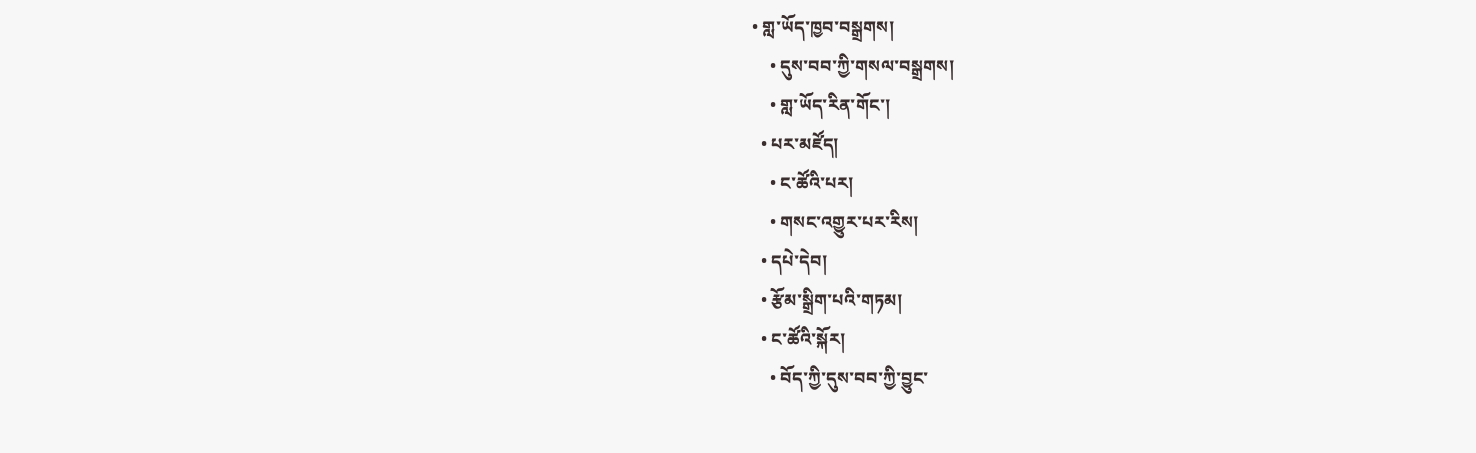• གླ་ཡོད་ཁྱབ་བསྒྲགས།
    • དུས་བབ་ཀྱི་གསལ་བསྒྲགས།
    • གླ་ཡོད་རིན་གོང་།
  • པར་མཛོད།
    • ང་ཚོའི་པར།
    • གསང་འགྱུར་པར་རིས།
  • དཔེ་དེབ།
  • རྩོམ་སྒྲིག་པའི་གཏམ།
  • ང་ཚོའི་སྐོར།
    • བོད་ཀྱི་དུས་བབ་ཀྱི་བྱུང་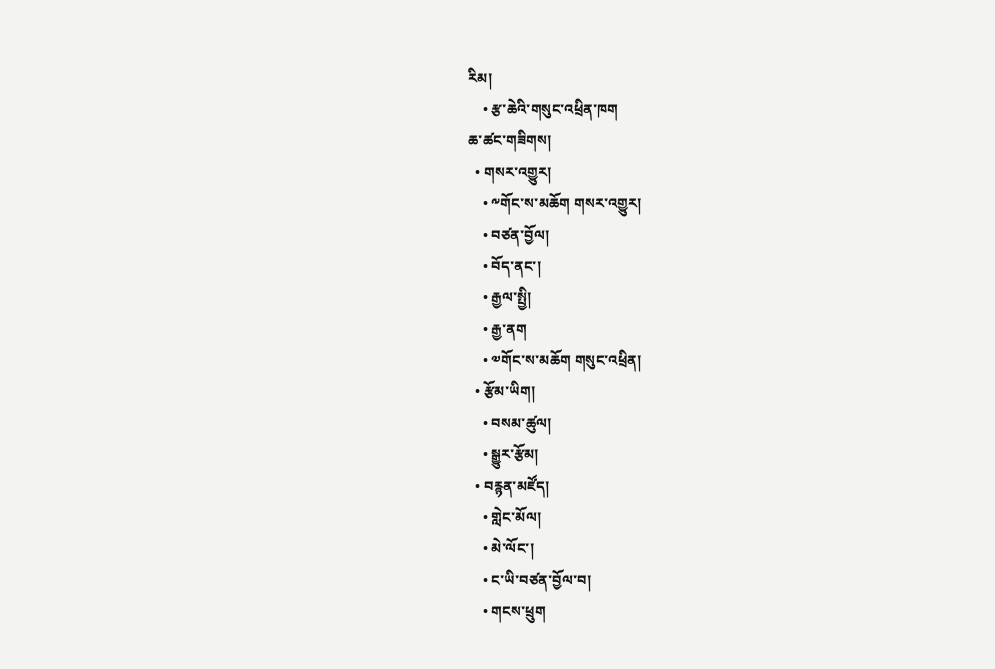རིམ།
    • རྩ་ཆེའི་གསུང་འཕྲིན་ཁག
ཆ་ཚང་གཟིགས།
  • གསར་འགྱུར།
    • ༸གོང་ས་མཆོག གསར་འགྱུར།
    • བཙན་བྱོལ།
    • བོད་ནང་།
    • རྒྱལ་སྤྱི།
    • རྒྱ་ནག
    • ༧གོང་ས་མཆོག གསུང་འཕྲིན།
  • རྩོམ་ཡིག།
    • བསམ་ཚུལ།
    • སྒྱུར་རྩོམ།
  • བརྙན་མཛོད།
    • གླེང་མོལ།
    • མེ་ལོང་།
    • ང་ཡི་བཙན་བྱོལ་བ།
    • གངས་ཕྲུག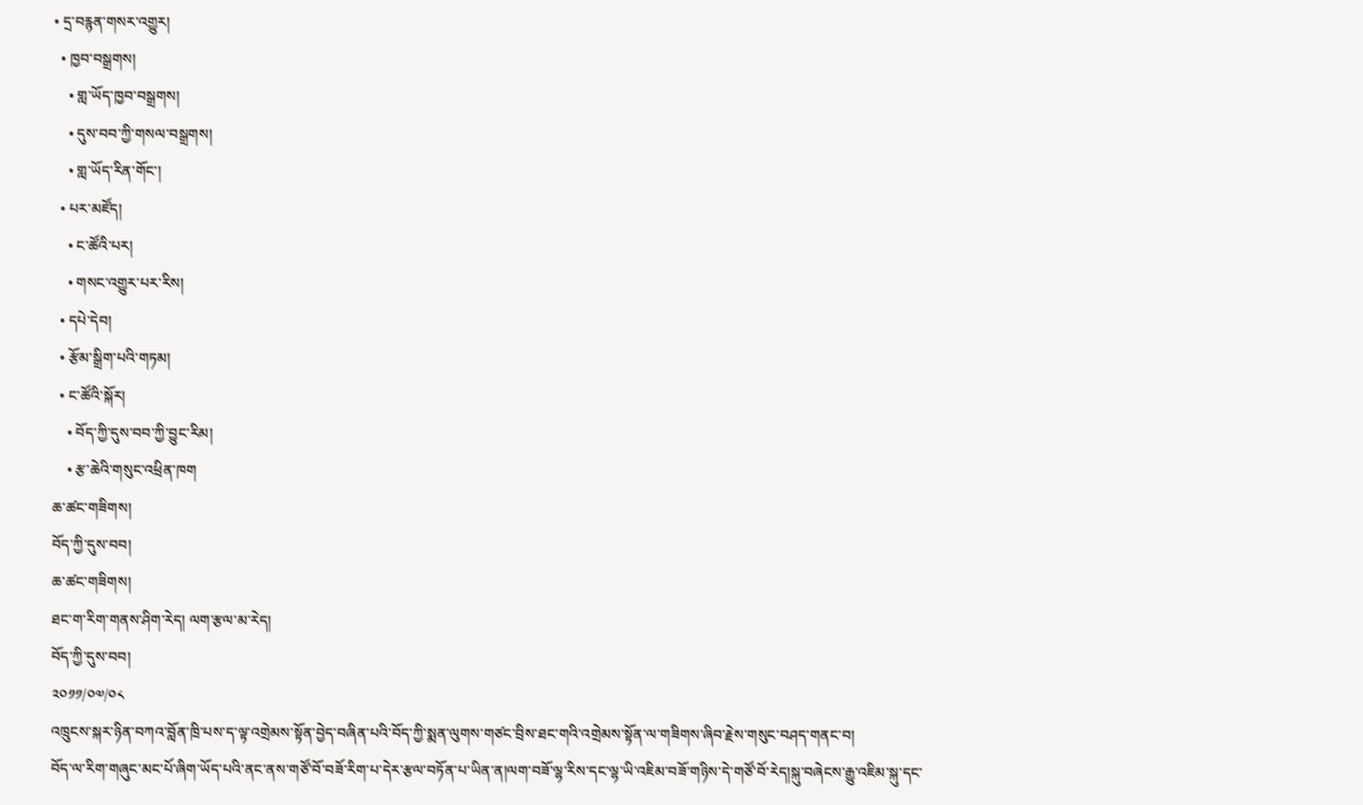• དྲ་བརྙན་གསར་འགྱུར།
  • ཁྱབ་བསྒྲགས།
    • གླ་ཡོད་ཁྱབ་བསྒྲགས།
    • དུས་བབ་ཀྱི་གསལ་བསྒྲགས།
    • གླ་ཡོད་རིན་གོང་།
  • པར་མཛོད།
    • ང་ཚོའི་པར།
    • གསང་འགྱུར་པར་རིས།
  • དཔེ་དེབ།
  • རྩོམ་སྒྲིག་པའི་གཏམ།
  • ང་ཚོའི་སྐོར།
    • བོད་ཀྱི་དུས་བབ་ཀྱི་བྱུང་རིམ།
    • རྩ་ཆེའི་གསུང་འཕྲིན་ཁག
ཆ་ཚང་གཟིགས།
བོད་ཀྱི་དུས་བབ།
ཆ་ཚང་གཟིགས།
ཐང་ག་རིག་གནས་ཤིག་རེད། ལག་རྩལ་མ་རེད།
བོད་ཀྱི་དུས་བབ།
༢༠༡༡/༠༧/༠༨
འཁྲུངས་སྐར་ཉིན་བཀའ་བློན་ཁྲི་པས་ད་ལྟ་འགྲེམས་སྟོན་བྱེད་བཞིན་པའི་བོད་ཀྱི་སྨན་ལུགས་གཙང་བྲིས་ཐང་གའི་འགྲེམས་སྟོན་ལ་གཟིགས་ཞིབ་རྗེས་གསུང་བཤད་གནང་བ།
བོད་ལ་རིག་གཞུང་མང་པོ་ཞིག་ཡོད་པའི་ནང་ནས་གཙོ་བོ་བཟོ་རིག་པ་དེར་རྩལ་བཏོན་པ་ཡིན་ན།ལག་བཟོ་ལྷ་རིས་དང་ལྷ་ཡི་འཇིམ་བཟོ་གཉིས་དེ་གཙོ་བོ་རེད།སྐུ་བཞེངས་རྒྱུ་འཇིམ་སྐུ་དང་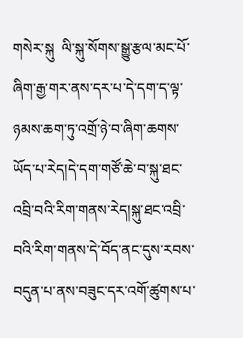གསེར་སྐུ  ལི་སྐུ་སོགས་སྒྱུ་རྩལ་མང་པོ་ཞིག་རྒྱ་གར་ནས་དར་པ་དེ་དག་ད་ལྟ་ཉམས་ཆག་ཏུ་འགྲོ་ཉེ་བ་ཞིག་ཆགས་ཡོད་པ་རེད།དེ་དག་གཙོ་ཆེ་བ་སྐུ་ཐང་འབྲི་བའི་རིག་གནས་རེད།སྐུ་ཐང་འབྲི་བའི་རིག་གནས་དེ་བོད་ནང་དུས་རབས་བདུན་པ་ནས་བཟུང་དར་འགོ་ཚུགས་པ་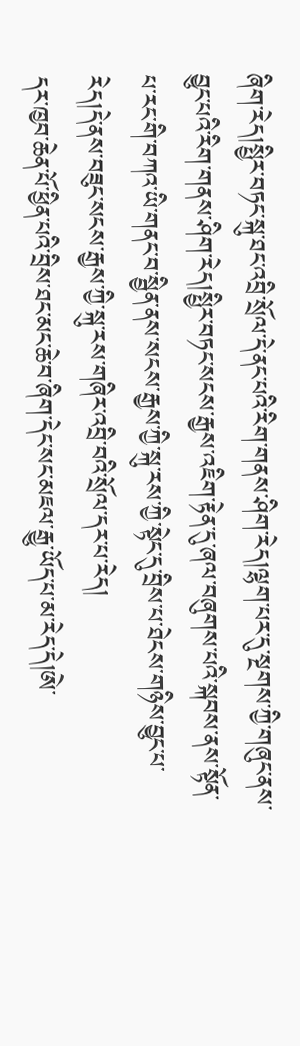ཞིག་རེད།སྤྱིར་བཏང་སྐུ་ཐང་འབྲི་སྲོལ་དེ་ནང་པའི་རིག་གནས་ཤིག་རེད།ལྷག་པར་དུ་སྔགས་ཀྱི་གཞུང་ནས་བྱུང་པའི་རིག་གནས་ཤིག་རེད།སྤྱིར་བཏང་སངས་རྒྱས་འཇིག་རྟེན་དུ་ཞལ་བཞུགས་པའི་སྐབས་ནས་སྟོན་པ་རང་གི་བཀའ་ཡི་གནང་བ་སྦྱིན་ནས་སངས་རྒྱས་ཀྱི་སྐུ་རས་ཀྱི་སྟེང་དུ་བྲིས་པ་ཐེངས་གཉིས་བྱུང་པ་རེད།དེ་ནས་བཟུང་སངས་རྒྱས་ཀྱི་སྐུ་རས་གཞིར་འབྲི་བའི་སྲོལ་དར་པ་རེད།
དར་ཁྱབ་ཆེན་པོ་ཕྱིན་པའི་བྲིས་ཐང་མང་ཆེ་བ་ཞིག་དེང་སང་མཇལ་རྒྱུ་ཡོད་པ་མ་རེད་དེ།ཨེ་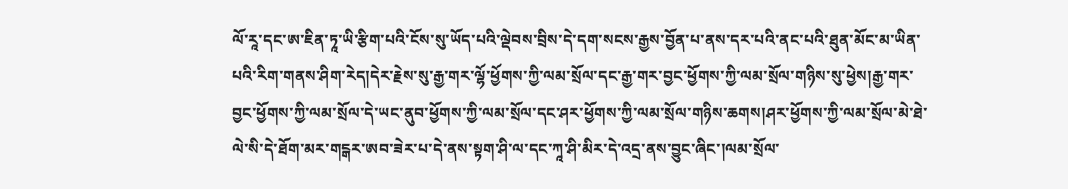ལོ་རཱ་དང་ཨ་ཇིན་ཏཱ་ཡི་རྩིག་པའི་ངོས་སུ་ཡོད་པའི་ལྡེབས་བྲིས་དེ་དག་སངས་རྒྱས་བྱོན་པ་ནས་དར་པའི་ནང་པའི་ཐུན་མོང་མ་ཡིན་པའི་རིག་གནས་ཤིག་རེད།དེར་རྗེས་སུ་རྒྱ་གར་ལྷོ་ཕྱོགས་ཀྱི་ལམ་སྲོལ་དང་རྒྱ་གར་བྱང་ཕྱོགས་ཀྱི་ལམ་སྲོལ་གཉིས་སུ་ཕྱེས།རྒྱ་གར་བྱང་ཕྱོགས་ཀྱི་ལམ་སྲོལ་དེ་ཡང་ནུབ་ཕྱོགས་ཀྱི་ལམ་སྲོལ་དང་ཤར་ཕྱོགས་ཀྱི་ལམ་སྲོལ་གཉིས་ཆགས།ཤར་ཕྱོགས་ཀྱི་ལམ་སྲོལ་མེ་ཐེ་ལེ་སི་དེ་ཐོག་མར་གངྒར་ཨབ་ཟེར་པ་དེ་ནས་སྟག་ཤི་ལ་དང་ཀཱ་ཤི་མིར་དེ་འདྲ་ནས་བྱུང་ཞིང་།ལམ་སྲོལ་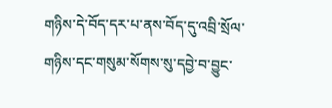གཉིས་དེ་བོད་དར་པ་ནས་བོད་དུ་འབྲི་སྲོལ་གཉིས་དང་གསུམ་སོགས་སུ་དབྱེ་བ་བྱུང་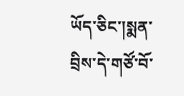ཡོད་ཅིང་།སྨན་བྲིས་དེ་གཙོ་བོ་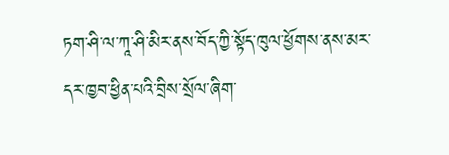ཏག་ཤི་ལ་ཀཱ་ཤི་མིར་ནས་བོད་ཀྱི་སྟོད་ཁུལ་ཕྱོགས་ནས་མར་དར་ཁྱབ་ཕྱིན་པའི་བྲིས་སྲོལ་ཞིག་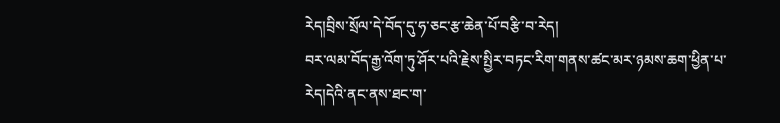རེད།བྲིས་སྲོལ་དེ་བོད་དུ་ཧ་ཅང་རྩ་ཆེན་པོ་བརྩི་བ་རེད།
བར་ལམ་བོད་རྒྱ་འོག་ཏུ་ཤོར་པའི་རྗེས་སྤྱིར་བཏང་རིག་གནས་ཚང་མར་ཉམས་ཆག་ཕྱིན་པ་རེད།དེའི་ནང་ནས་ཐང་ག་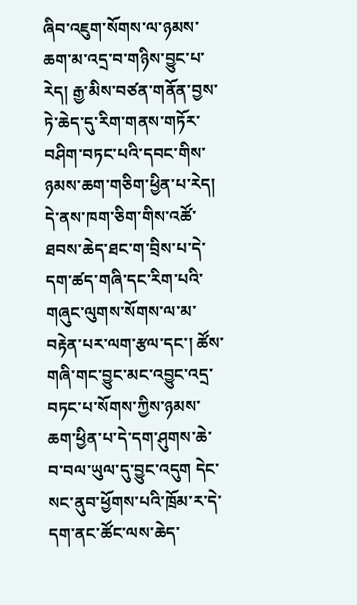ཞིབ་འཇུག་སོགས་ལ་ཉམས་ཆག་མ་འདྲ་བ་གཉིས་བྱུང་པ་རེད། རྒྱ་མིས་བཙན་གནོན་བྱས་ཏེ་ཆེད་དུ་རིག་གནས་གཏོར་བཤིག་བཏང་པའི་དབང་གིས་ཉམས་ཆག་གཅིག་ཕྱིན་པ་རེད། དེ་ནས་ཁག་ཅིག་གིས་འཚོ་ཐབས་ཆེད་ཐང་ག་བྲིས་པ་དེ་དག་ཚད་གཞི་དང་རིག་པའི་གཞུང་ལུགས་སོགས་ལ་མ་བརྟེན་པར་ལག་རྩལ་དང་། ཚོས་གཞི་གང་བྱུང་མང་འབྱུང་འདྲ་བཏང་པ་སོགས་ཀྱིས་ཉམས་ཆག་ཕྱིན་པ་དེ་དག་ཤུགས་ཆེ་བ་བལ་ཡུལ་དུ་བྱུང་འདུག དེང་སང་ནུབ་ཕྱོགས་པའི་ཁྲོམ་ར་དེ་དག་ནང་ཚོང་ལས་ཆེད་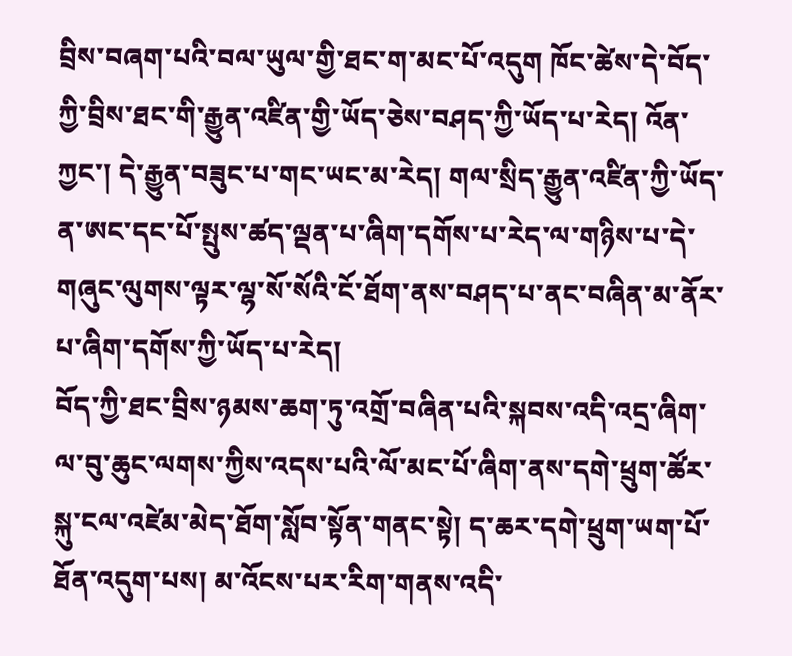བྲིས་བཞག་པའི་བལ་ཡུལ་གྱི་ཐང་ག་མང་པོ་འདུག ཁོང་ཚེས་དེ་བོད་ཀྱི་བྲིས་ཐང་གི་རྒྱུན་འཛིན་གྱི་ཡོད་ཅེས་བཤད་ཀྱི་ཡོད་པ་རེད། འོན་ཀྱང་། དེ་རྒྱུན་བཟུང་པ་གང་ཡང་མ་རེད། གལ་སྲིད་རྒྱུན་འཛིན་ཀྱི་ཡོད་ན་ཨང་དང་པོ་སྤུས་ཚད་ལྡན་པ་ཞིག་དགོས་པ་རེད་ལ་གཉིས་པ་དེ་གཞུང་ལུགས་ལྟར་ལྷ་སོ་སོའི་ངོ་ཐོག་ནས་བཤད་པ་ནང་བཞིན་མ་ནོར་པ་ཞིག་དགོས་ཀྱི་ཡོད་པ་རེད།
བོད་ཀྱི་ཐང་བྲིས་ཉམས་ཆག་ཏུ་འགྲོ་བཞིན་པའི་སྐབས་འདི་འདྲ་ཞིག་ལ་བུ་ཆུང་ལགས་ཀྱིས་འདས་པའི་ལོ་མང་པོ་ཞིག་ནས་དགེ་ཕྲུག་ཚོར་སྐུ་ངལ་འཛེམ་མེད་ཐོག་སློབ་སྟོན་གནང་སྟེ། ད་ཆར་དགེ་ཕྲུག་ཡག་པོ་ཐོན་འདུག་པས། མ་འོངས་པར་རིག་གནས་འདི་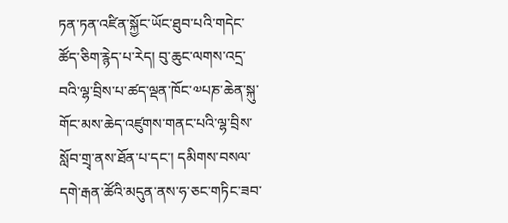ཏན་ཏན་འཛིན་སྐྱོང་ཡོང་ཐུབ་པའི་གདེང་ཚོད་ཅིག་རྙེད་པ་རེད། བུ་ཆུང་ལགས་འདྲ་བའི་ལྷ་བྲིས་པ་ཚད་ལྡན་ཁོང་༧པཎ་ཆེན་སྐུ་གོང་མས་ཆེད་འཛུགས་གནང་པའི་ལྷ་བྲིས་སློབ་གྲྭ་ནས་ཐོན་པ་དང་། དམིགས་བསལ་དགེ་རྒན་ཚོའི་མདུན་ནས་ཧ་ཅང་གཏིང་ཟབ་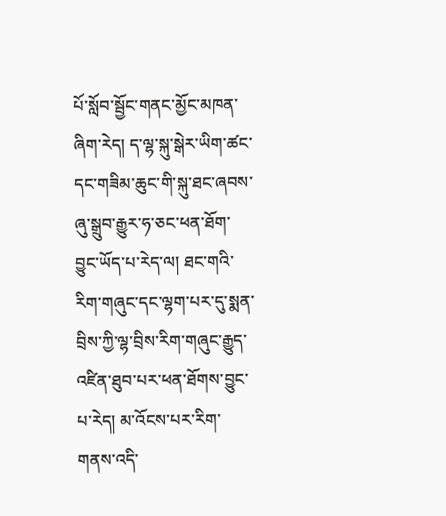པོ་སློབ་སྦྱོང་གནང་མྱོང་མཁན་ཞིག་རེད། ད་ལྷ་སྐུ་སྒེར་ཡིག་ཚང་དང་གཟིམ་ཆུང་གི་སྐུ་ཐང་ཞབས་ཞུ་སྒྲུབ་རྒྱུར་ཧ་ཅང་ཕན་ཐོག་བྱུང་ཡོད་པ་རེད་ལ། ཐང་གའི་རིག་གཞུང་དང་ལྷག་པར་དུ་སྨན་བྲིས་ཀྱི་ལྷ་བྲིས་རིག་གཞུང་རྒྱུད་འཛིན་ཐུབ་པར་ཕན་ཐོགས་བྱུང་པ་རེད། མ་འོངས་པར་རིག་གནས་འདི་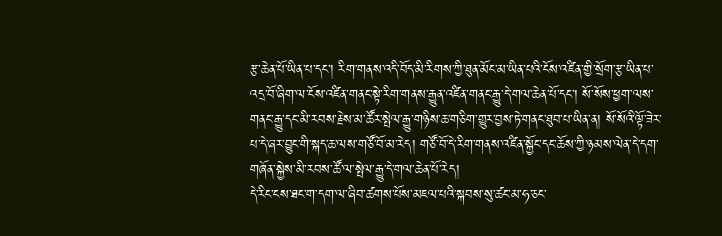རྩ་ཆེན་པོ་ཡིན་པ་དང་། རིག་གནས་འདི་བོད་མི་རིགས་ཀྱི་ཐུན་མོང་མ་ཡིན་པའི་ངོས་འཛིན་གྱི་སྲོག་རྩ་ཡིན་པ་འདྲ་བོ་ཞིག་ལ་ངོས་འཛིན་གནང་སྟེ་རིག་གནས་རྒྱུན་འཛིན་གནང་རྒྱུ་དེ་གལ་ཆེན་པོ་དང་། སོ་སོས་ཕྱག་ལས་གནང་རྒྱུ་དང་མི་རབས་རྗེས་མ་ཚོར་སྤེལ་རྒྱུ་གཉིས་ཆ་གཅིག་གྱུར་བྱས་ཏེ་གནང་ཐུབ་པ་ཡིན་ན། སོ་སོའི་ལྟོ་ཟེར་པ་དེ་ཞར་བྱུང་གི་སྐད་ཆ་ལས་གཙོ་བོ་མ་རེད། གཙོ་བོ་དེ་རིག་གནས་འཛིན་སྐྱོང་དང་ཆོས་ཀྱི་ཉམས་ལེན་དེ་དག་གཞོན་སྐྱེས་མི་རབས་ཚོ་ལ་སྤེལ་རྒྱུ་དེ་གལ་ཆེན་པོ་རེད།
དེ་རིང་ངས་ཐང་ག་དག་ལ་ཞིབ་ཚགས་པོས་མཇལ་པའི་སྐབས་སུ་ཚང་མ་ཧ་ཅང་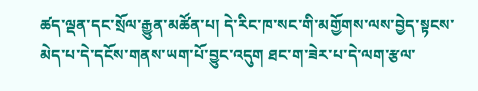ཚད་ལྡན་དང་སྲོལ་རྒྱུན་མཚོན་པ། དེ་རིང་ཁ་སང་གི་མགྱོགས་ལས་བྱེད་སྟངས་མེད་པ་དེ་དངོས་གནས་ཡག་པོ་བྱུང་འདུག ཐང་ག་ཟེར་པ་དེ་ལག་རྩལ་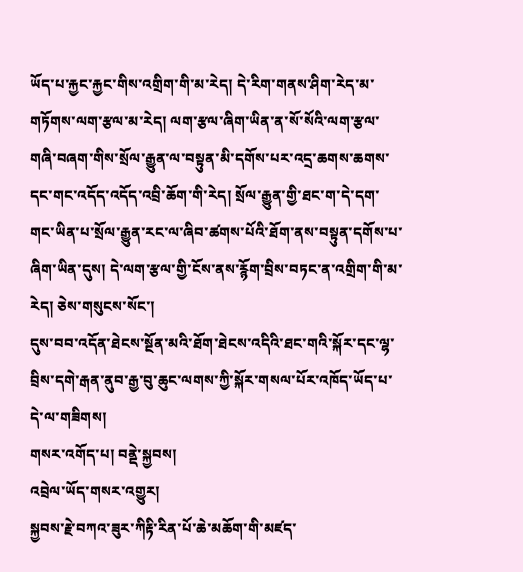ཡོད་པ་རྐྱང་རྐྱང་གིས་འགྲིག་གི་མ་རེད། དེ་རིག་གནས་ཤིག་རེད་མ་གཏོགས་ལག་རྩལ་མ་རེད། ལག་རྩལ་ཞིག་ཡིན་ན་སོ་སོའི་ལག་རྩལ་གཞི་བཞག་གིས་སྲོལ་རྒྱུན་ལ་བསྟུན་མི་དགོས་པར་འདྲ་ཆགས་ཆགས་དང་གང་འདོད་འདོད་འབྲི་ཆོག་གི་རེད། སྲོལ་རྒྱུན་གྱི་ཐང་ག་དེ་དག་གང་ཡིན་པ་སྲོལ་རྒྱུན་རང་ལ་ཞིབ་ཚགས་པོའི་ཐོག་ནས་བསྟུན་དགོས་པ་ཞིག་ཡིན་དུས། དེ་ལག་རྩལ་གྱི་ངོས་ནས་རྙོག་བྲིས་བཏང་ན་འགྲིག་གི་མ་རེད། ཅེས་གསུངས་སོང་།
དུས་བབ་འདོན་ཐེངས་སྔོན་མའི་ཐོག་ཐེངས་འདིའི་ཐང་གའི་སྐོར་དང་ལྷ་བྲིས་དགེ་རྒན་ནུབ་རྒྱ་བུ་ཆུང་ལགས་ཀྱི་སྐོར་གསལ་པོར་འཁོད་ཡོད་པ་དེ་ལ་གཟིགས།
གསར་འགོད་པ། བནྡེ་སྐྱབས།
འབྲེལ་ཡོད་གསར་འགྱུར།
སྐྱབས་རྗེ་བཀའ་ཟུར་ཀིརྟི་རིན་པོ་ཆེ་མཆོག་གི་མཛད་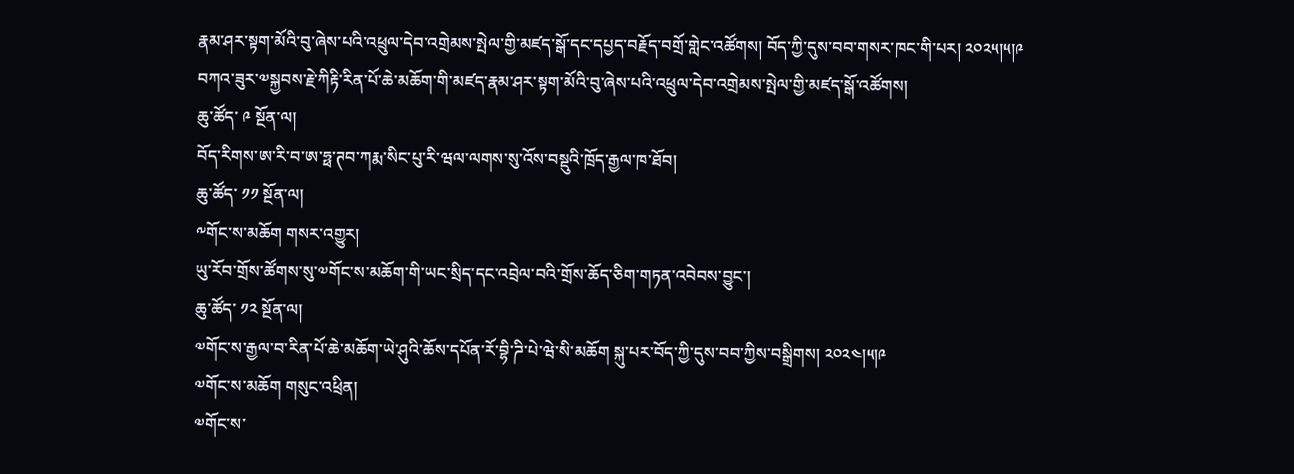རྣམ་ཤར་སྟག་མོའི་བུ་ཞེས་པའི་འཕྲུལ་དེབ་འགྲེམས་སྤེལ་གྱི་མཛད་སྒོ་དང་དཔྱད་བརྗོད་བགྲོ་གླེང་འཚོགས། བོད་ཀྱི་དུས་བབ་གསར་ཁང་གི་པར། ༢༠༢༥།༥།༩
བཀའ་ཟུར་༧སྐྱབས་རྗེ་ཀིརྟི་རིན་པོ་ཆེ་མཆོག་གི་མཛད་རྣམ་ཤར་སྟག་མོའི་བུ་ཞེས་པའི་འཕྲུལ་དེབ་འགྲེམས་སྤེལ་གྱི་མཛད་སྒོ་འཚོགས།
ཆུ་ཚོད་ ༩ སྔོན་ལ།
བོད་རིགས་ཨ་རི་བ་ཨ་ཧྥ་ཊབ་ཀརྨ་སིང་པུ་རི་ཝལ་ལགས་སུ་འོས་བསྡུའི་ཁྲོད་རྒྱལ་ཁ་ཐོབ།
ཆུ་ཚོད་ ༡༡ སྔོན་ལ།
༸གོང་ས་མཆོག གསར་འགྱུར།
ཡུ་རོབ་གྲོས་ཚོགས་སུ་༧གོང་ས་མཆོག་གི་ཡང་སྲིད་དང་འབྲེལ་བའི་གྲོས་ཆོད་ཅིག་གཏན་འབེབས་བྱུང་།
ཆུ་ཚོད་ ༡༢ སྔོན་ལ།
༧གོང་ས་རྒྱལ་བ་རིན་པོ་ཆེ་མཆོག་ཡེ་ཤུའི་ཆོས་དཔོན་རོ་བྷི་ཌི་པེ་ཝེ་སི་མཆོག སྐུ་པར་བོད་ཀྱི་དུས་བབ་ཀྱིས་བསྒྲིགས། ༢༠༢༤།༥།༩
༧གོང་ས་མཆོག གསུང་འཕྲིན།
༧གོང་ས་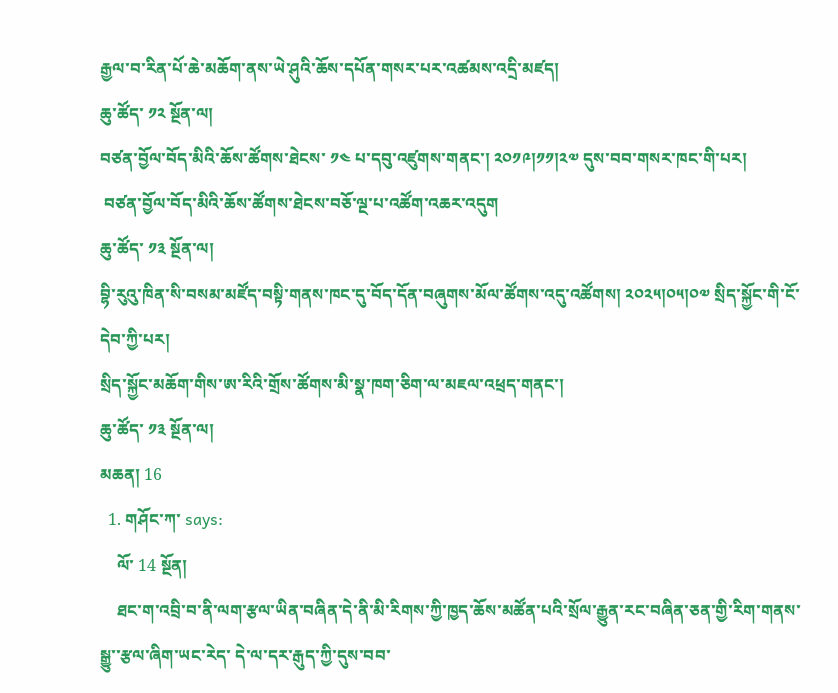རྒྱལ་བ་རིན་པོ་ཆེ་མཆོག་ནས་ཡེ་ཤུའི་ཆོས་དཔོན་གསར་པར་འཚམས་འདྲི་མཛད།
ཆུ་ཚོད་ ༡༢ སྔོན་ལ།
བཙན་བྱོལ་བོད་མིའི་ཆོས་ཚོགས་ཐེངས་ ༡༤ པ་དབུ་འཛུགས་གནང་། ༢༠༡༩།༡༡།༢༧ དུས་བབ་གསར་ཁང་གི་པར།
 བཙན་བྱོལ་བོད་མིའི་ཆོས་ཚོགས་ཐེངས་བཅོ་ལྔ་པ་འཚོག་འཆར་འདུག
ཆུ་ཚོད་ ༡༣ སྔོན་ལ།
བྷི་རུའུ་ཁིན་སི་བསམ་མཛོད་བསྟི་གནས་ཁང་དུ་བོད་དོན་བཞུགས་མོལ་ཚོགས་འདུ་འཚོགས། ༢༠༢༥།༠༥།༠༧ སྲིད་སྐྱོང་གི་ངོ་དེབ་ཀྱི་པར།
སྲིད་སྐྱོང་མཆོག་གིས་ཨ་རིའི་གྲོས་ཚོགས་མི་སྣ་ཁག་ཅིག་ལ་མཇལ་འཕྲད་གནང་།
ཆུ་ཚོད་ ༡༣ སྔོན་ལ།
མཆན། 16
  1. གཤོང་ཀ་ says:
    ལོ་ 14 སྔོན།
    ཐང་ག་འབྲི་བ་ནི་ལག་རྩལ་ཡིན་བཞིན་དེ་ནི་མི་རིགས་ཀྱི་ཁྱད་ཆོས་མཚོན་པའི་སྲོལ་རྒྱུན་རང་བཞིན་ཅན་གྱི་རིག་གནས་སྒྱུ་་རྩལ་ཞིག་ཡང་རེད་ དེ་ལ་དར་རྒུད་ཀྱི་དུས་བབ་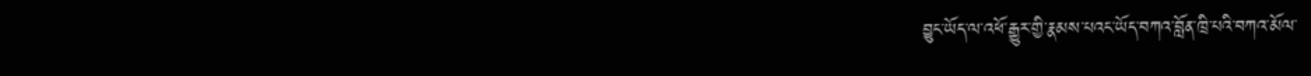བྱུང་ཡོད་ལ་འཕོ་རྒྱུར་གྱི་རྣམས་པའང་ཡོད་བཀའ་བློན་ཁྲི་པའི་བཀའ་མོལ་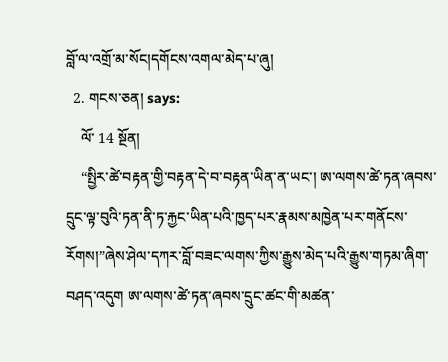བློ་ལ་འགྲོ་མ་སོང།དགོངས་འགལ་མེད་པ་ཞུ།
  2. གངས་ཅན། says:
    ལོ་ 14 སྔོན།
    “སྤྱིར་ཚེ་བརྟན་གྱི་བརྟན་དེ་བ་བརྟན་ཡིན་ན་ཡང་། ཨ་ལགས་ཚེ་ཏན་ཞབས་དྲུང་ལྟ་བུའི་ཏན་ནི་ཏ་རྐྱང་ཡིན་པའི་ཁྱད་པར་རྣམས་མཁྱེན་པར་གནོངས་རོགས།”ཞེས་ཤེལ་དཀར་བློ་བཟང་ལགས་ཀྱིས་རྒྱུས་མེད་པའི་རྒྱུས་གཏམ་ཞིག་བཤད་འདུག ཨ་ལགས་ཚེ་ཏན་ཞབས་དྲུང་ཚང་གི་མཚན་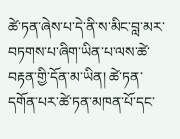ཚེ་ཏན་ཞེས་པ་དེ་ནི་ས་མིང་བླ་མར་བཏགས་པ་ཞིག་ཡིན་པ་ལས་ཚེ་བརྟན་གྱི་དོན་མ་ཡིན། ཚེ་ཏན་དགོན་པར་ཚེ་ཏན་མཁན་པོ་དང་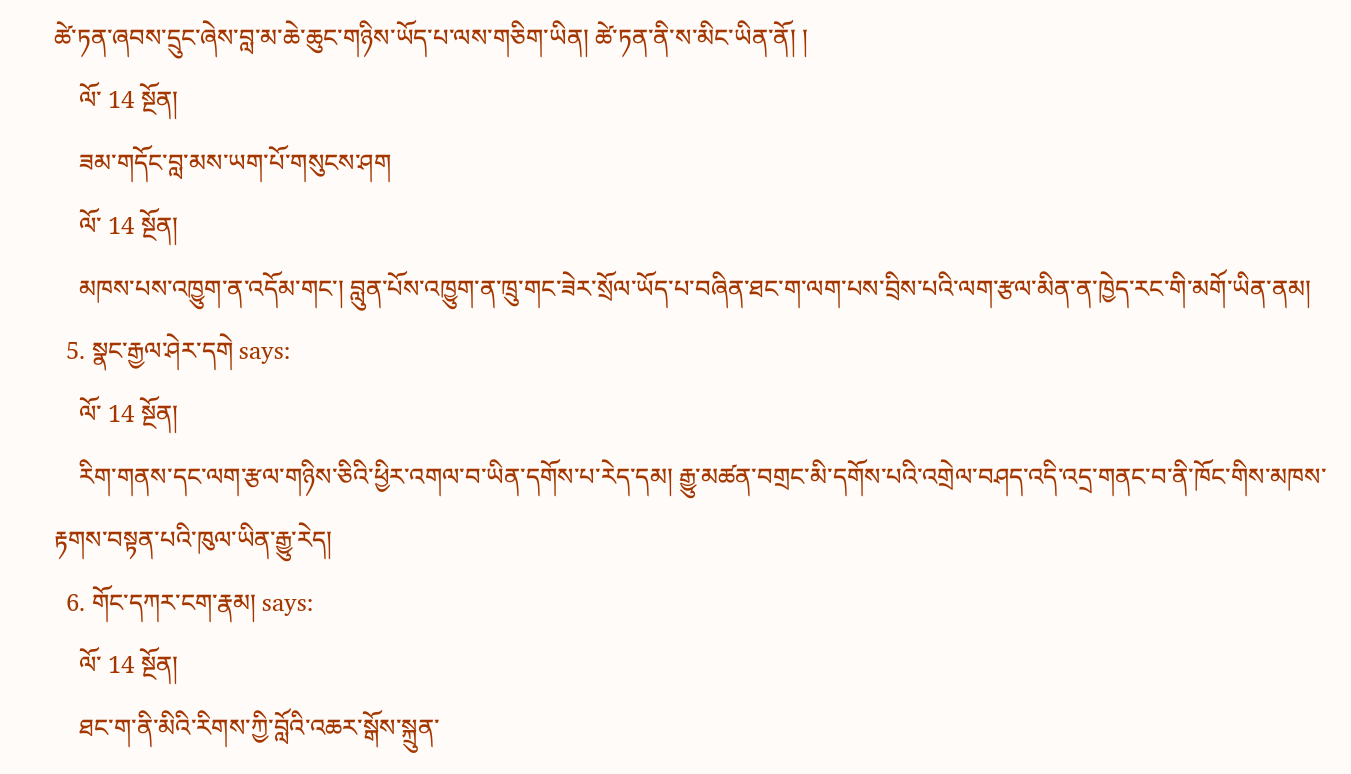ཚེ་ཏན་ཞབས་དྲུང་ཞེས་བླ་མ་ཆེ་ཆུང་གཉིས་ཡོད་པ་ལས་གཅིག་ཡིན། ཚེ་ཏན་ནི་ས་མིང་ཡིན་ནོ། །
    ལོ་ 14 སྔོན།
    ཟམ་གདོང་བླ་མས་ཡག་པོ་གསུངས་ཤག
    ལོ་ 14 སྔོན།
    མཁས་པས་འཁྱུག་ན་འདོམ་གང་། བླུན་པོས་འཁྱུག་ན་ཁྲུ་གང་ཟེར་སྲོལ་ཡོད་པ་བཞིན་ཐང་ག་ལག་པས་བྲིས་པའི་ལག་རྩལ་མིན་ན་ཁྱེད་རང་གི་མགོ་ཡིན་ནམ།
  5. སྣང་རྒྱལ་ཤེར་དགེ says:
    ལོ་ 14 སྔོན།
    རིག་གནས་དང་ལག་རྩལ་གཉིས་ཅིའི་ཕྱིར་འགལ་བ་ཡིན་དགོས་པ་རེད་དམ། རྒྱུ་མཚན་བགྲང་མི་དགོས་པའི་འགྲེལ་བཤད་འདི་འདྲ་གནང་བ་ནི་ཁོང་གིས་མཁས་རྟགས་བསྟན་པའི་ཁུལ་ཡིན་རྒྱུ་རེད།
  6. གོང་དཀར་ངག་རྣམ། says:
    ལོ་ 14 སྔོན།
    ཐང་ག་ནི་མིའི་རིགས་ཀྱི་བློའི་འཆར་སྒོས་སྐྲུན་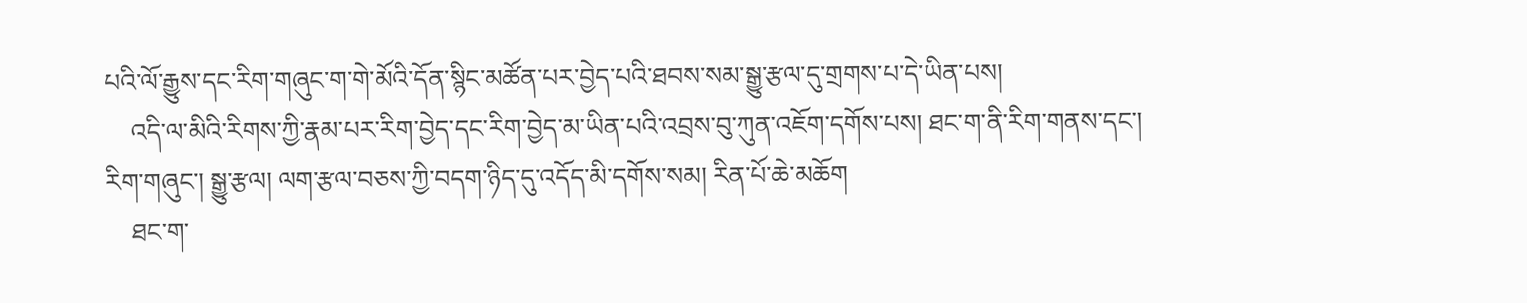པའི་ལོ་རྒྱུས་དང་རིག་གཞུང་ག་གེ་མོའི་དོན་སྙིང་མཚོན་པར་བྱེད་པའི་ཐབས་སམ་སྒྱུ་རྩལ་དུ་གྲགས་པ་དེ་ཡིན་པས།
    འདི་ལ་མིའི་རིགས་ཀྱི་རྣམ་པར་རིག་བྱེད་དང་རིག་བྱེད་མ་ཡིན་པའི་འབྲས་བུ་ཀུན་འཇོག་དགོས་པས། ཐང་ག་ནི་རིག་གནས་དང་། རིག་གཞུང་། སྒྱུ་རྩལ། ལག་རྩལ་བཅས་ཀྱི་བདག་ཉིད་དུ་འདོད་མི་དགོས་སམ། རིན་པོ་ཆེ་མཆོག
    ཐང་ག་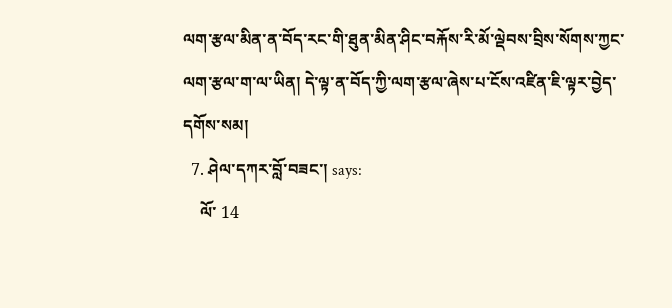ལག་རྩལ་མིན་ན་བོད་རང་གི་ཐུན་མིན་ཤིང་བརྐོས་རི་མོ་ལྡེབས་བྲིས་སོགས་ཀྱང་ལག་རྩལ་ག་ལ་ཡིན། དེ་ལྟ་ན་བོད་ཀྱི་ལག་རྩལ་ཞེས་པ་ངོས་འཛིན་ཇི་ལྟར་བྱེད་དགོས་སམ།
  7. ཤེལ་དཀར་བློ་བཟང་། says:
    ལོ་ 14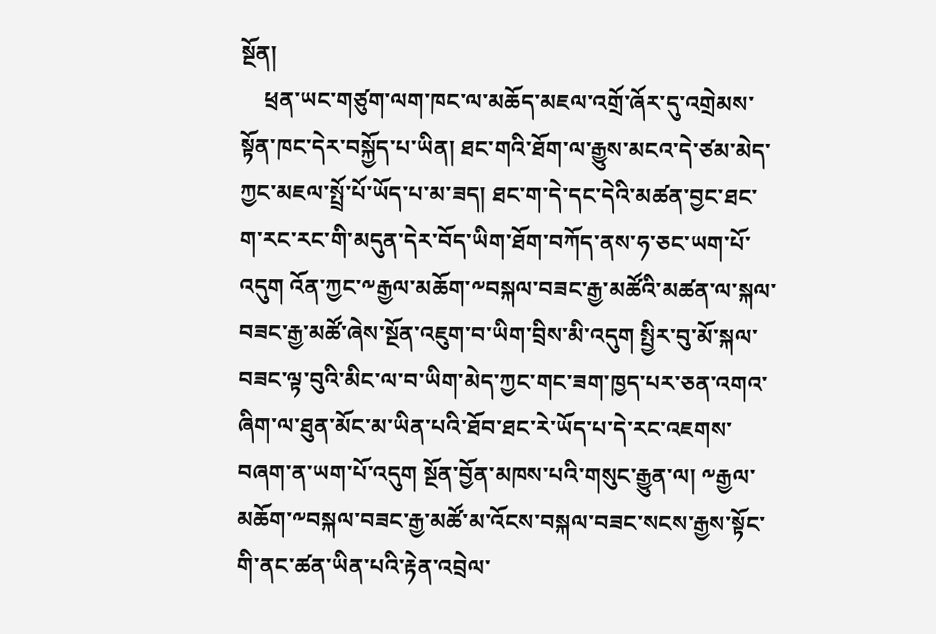སྔོན།
    ཕྲན་ཡང་གཙུག་ལག་ཁང་ལ་མཆོད་མཇལ་འགྲོ་ཞོར་དུ་འགྲེམས་སྟོན་ཁང་དེར་བསྐྱོད་པ་ཡིན། ཐང་གའི་ཐོག་ལ་རྒྱུས་མངའ་དེ་ཙམ་མེད་ཀྱང་མཇལ་སྤྲོ་པོ་ཡོད་པ་མ་ཟད། ཐང་ག་དེ་དང་དེའི་མཚན་བྱང་ཐང་ག་རང་རང་གི་མདུན་དེར་བོད་ཡིག་ཐོག་བཀོད་ནས་ཧ་ཅང་ཡག་པོ་འདུག འོན་ཀྱང་༸རྒྱལ་མཆོག་༸བསྐལ་བཟང་རྒྱ་མཚོའི་མཚན་ལ་སྐལ་བཟང་རྒྱ་མཚོ་ཞེས་སྔོན་འཇུག་བ་ཡིག་བྲིས་མི་འདུག སྤྱིར་བུ་མོ་སྐལ་བཟང་ལྟ་བུའི་མིང་ལ་བ་ཡིག་མེད་ཀྱང་གང་ཟག་ཁྱད་པར་ཅན་འགའ་ཞིག་ལ་ཐུན་མོང་མ་ཡིན་པའི་ཐོབ་ཐང་རེ་ཡོད་པ་དེ་རང་འཇགས་བཞག་ན་ཡག་པོ་འདུག སྔོན་བྱོན་མཁས་པའི་གསུང་རྒྱུན་ལ། ༸རྒྱལ་མཆོག་༸བསྐལ་བཟང་རྒྱ་མཚོ་མ་འོངས་བསྐལ་བཟང་སངས་རྒྱས་སྟོང་གི་ནང་ཚན་ཡིན་པའི་རྟེན་འབྲེལ་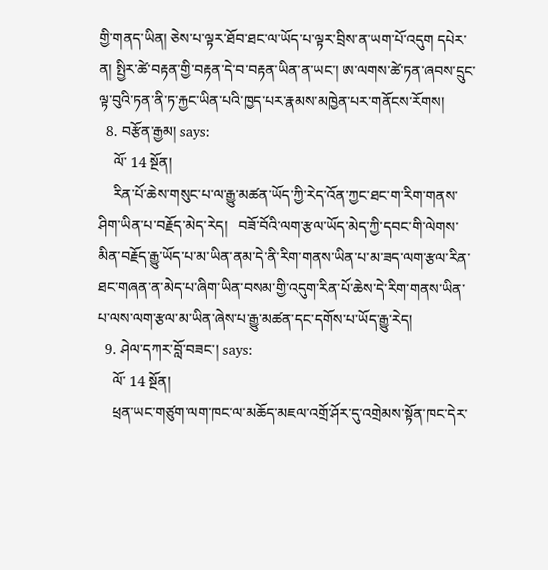གྱི་གནད་ཡིན། ཅེས་པ་ལྟར་ཐོབ་ཐང་ལ་ཡོད་པ་ལྟར་བྲིས་ན་ཡག་པོ་འདུག དཔེར་ན། སྤྱིར་ཚེ་བརྟན་གྱི་བརྟན་དེ་བ་བརྟན་ཡིན་ན་ཡང་། ཨ་ལགས་ཚེ་ཏན་ཞབས་དྲུང་ལྟ་བུའི་ཏན་ནི་ཏ་རྐྱང་ཡིན་པའི་ཁྱད་པར་རྣམས་མཁྱེན་པར་གནོངས་རོགས།
  8. བརྩོན་རྒྱམ། says:
    ལོ་ 14 སྔོན།
    རིན་པོ་ཆེས་གསུང་པ་ལ་རྒྱུ་མཚན་ཡོད་ཀྱི་རེད་འོན་ཀྱང་ཐང་ག་རིག་གནས་ཤིག་ཡིན་པ་བརྗོད་མེད་རེད།   བཟོ་བོའི་ལག་རྩལ་ཡོད་མེད་ཀྱི་དབང་གི་ལེགས་མིན་བརྗོད་རྒྱུ་ཡོད་པ་མ་ཡིན་ནམ་དེ་ནི་རིག་གནས་ཡིན་པ་མ་ཟད་ལག་རྩལ་རིན་ཐང་གཞན་ན་མེད་པ་ཞིག་ཡིན་བསམ་གྱི་འདུག་རིན་པོ་ཆེས་དེ་རིག་གནས་ཡིན་པ་ལས་ལག་རྩལ་མ་ཡིན་ཞེས་པ་རྒྱུ་མཚན་དང་དགོས་པ་ཡོད་རྒྱུ་རེད།
  9. ཤེལ་དཀར་བློ་བཟང་། says:
    ལོ་ 14 སྔོན།
    ཕྲན་ཡང་གཙུག་ལག་ཁང་ལ་མཆོད་མཇལ་འགྲོ་ཤོར་དུ་འགྲེམས་སྟོན་ཁང་དེར་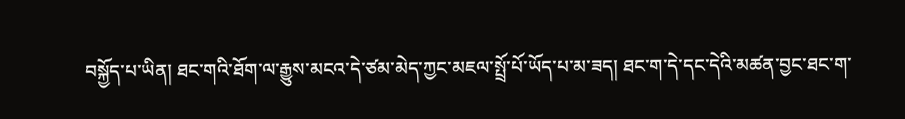བསྐྱོད་པ་ཡིན། ཐང་གའི་ཐོག་ལ་རྒྱུས་མངའ་དེ་ཙམ་མེད་ཀྱང་མཇལ་སྤྲོ་པོ་ཡོད་པ་མ་ཟད། ཐང་ག་དེ་དང་དེའི་མཚན་བྱང་ཐང་ག་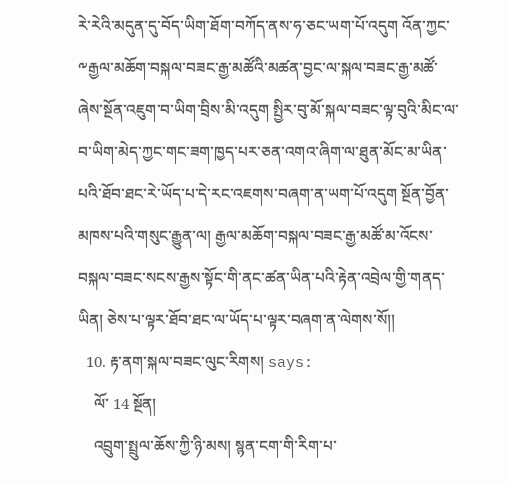རེ་རེའི་མདུན་དུ་བོད་ཡིག་ཐོག་བཀོད་ནས་ཧ་ཅང་ཡག་པོ་འདུག འོན་ཀྱང་༸རྒྱལ་མཆོག་བསྐལ་བཟང་རྒྱ་མཚོའི་མཚན་བྱང་ལ་སྐལ་བཟང་རྒྱ་མཚོ་ཞེས་སྔོན་འཇུག་བ་ཡིག་བྲིས་མི་འདུག སྤྱིར་བུ་མོ་སྐལ་བཟང་ལྟ་བུའི་མིང་ལ་བ་ཡིག་མེད་ཀྱང་གང་ཟག་ཁྱད་པར་ཅན་འགའ་ཞིག་ལ་ཐུན་མོང་མ་ཡིན་པའི་ཐོབ་ཐང་རེ་ཡོད་པ་དེ་རང་འཇགས་བཞག་ན་ཡག་པོ་འདུག སྔོན་བྱོན་མཁས་པའི་གསུང་རྒྱུན་ལ། རྒྱལ་མཆོག་བསྐལ་བཟང་རྒྱ་མཚོ་མ་འོངས་བསྐལ་བཟང་སངས་རྒྱས་སྟོང་གི་ནང་ཚན་ཡིན་པའི་རྟེན་འབྲེལ་གྱི་གནད་ཡིན། ཅེས་པ་ལྟར་ཐོབ་ཐང་ལ་ཡོད་པ་ལྟར་བཞག་ན་ལེགས་སོ།།
  10. རྟ་ནག་སྐལ་བཟང་ལུང་རིགས། says:
    ལོ་ 14 སྔོན།
    འབྲུག་སྤྲུལ་ཆོས་ཀྱི་ཉི་མས། སྙན་ངག་གི་རིག་པ་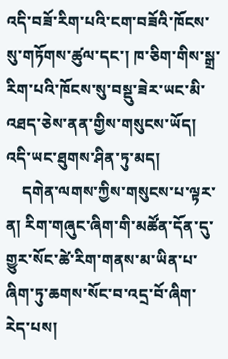འདི་བཟོ་རིག་པའི་ངག་བཟོའི་ཁོངས་སུ་གཏོགས་ཚུལ་དང་། ཁ་ཅིག་གིས་སྒྲ་རིག་པའི་ཁོངས་སུ་བསྡུ་ཟེར་ཡང་མི་འཐད་ཅེས་ནན་གྱིས་གསུངས་ཡོད། འདི་ཡང་ཐུགས་ཤིན་ཏུ་མད།
    དགེན་ལགས་ཀྱིས་གསུངས་པ་ལྟར་ན། རིག་གཞུང་ཞིག་གི་མཚོན་དོན་དུ་གྱུར་སོང་ཚེ་རིག་གནས་མ་ཡིན་པ་ཞིག་ཏུ་ཆགས་སོང་བ་འདྲ་བོ་ཞིག་རེད་པས།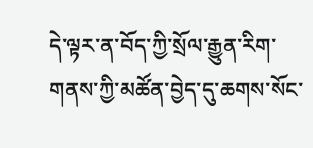དེ་ལྟར་ན་བོད་ཀྱི་སྲོལ་རྒྱུན་རིག་གནས་ཀྱི་མཚོན་བྱེད་དུ་ཆགས་སོང་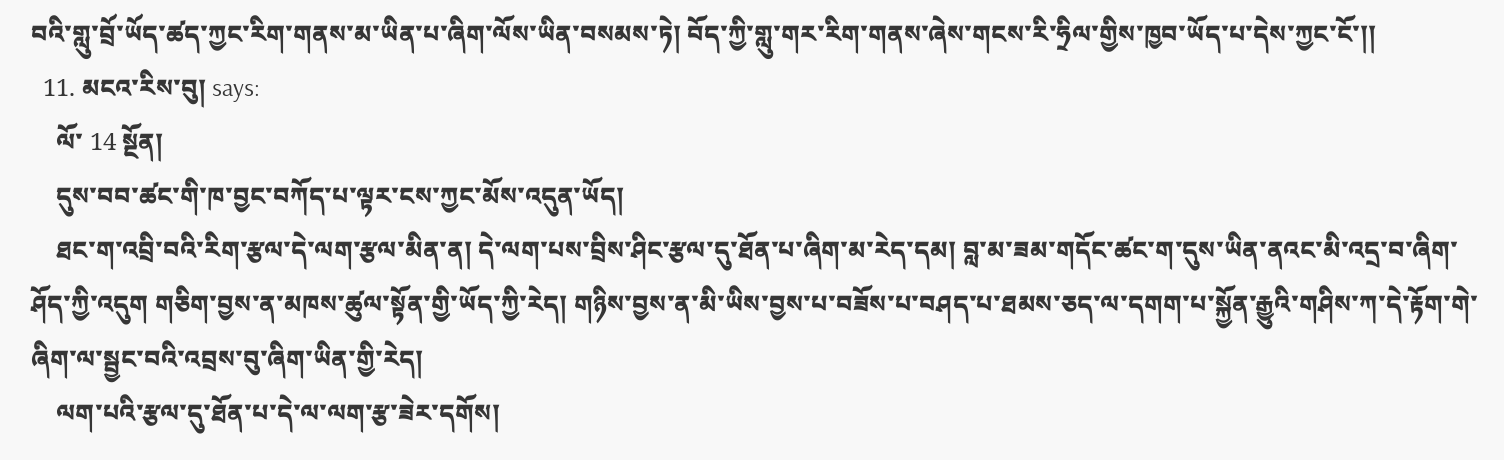བའི་གླུ་བྲོ་ཡོད་ཚད་ཀྱང་རིག་གནས་མ་ཡིན་པ་ཞིག་ལོས་ཡིན་བསམས་ཏེ། བོད་ཀྱི་གླུ་གར་རིག་གནས་ཞེས་གངས་རི་ཧྲིལ་གྱིས་ཁྱབ་ཡོད་པ་དེས་ཀྱང་ངོ་།།
  11. མངའ་རིས་བུ། says:
    ལོ་ 14 སྔོན།
    དུས་བབ་ཚང་གི་ཁ་བྱང་བཀོད་པ་ལྟར་ངས་ཀྱང་མོས་འདུན་ཡོད།
    ཐང་ག་འབྲི་བའི་རིག་རྩལ་དེ་ལག་རྩལ་མིན་ན། དེ་ལག་པས་བྲིས་ཤིང་རྩལ་དུ་ཐོན་པ་ཞིག་མ་རེད་དམ། བླ་མ་ཟམ་གདོང་ཚང་ག་དུས་ཡིན་ནའང་མི་འདྲ་བ་ཞིག་ཤོད་ཀྱི་འདུག གཅིག་བྱས་ན་མཁས་ཚུལ་སྟོན་གྱི་ཡོད་ཀྱི་རེད། གཉིས་བྱས་ན་མི་ཡིས་བྱས་པ་བཟོས་པ་བཤད་པ་ཐམས་ཅད་ལ་དགག་པ་སྐྱོན་རྒྱུའི་གཤིས་ཀ་དེ་རྟོག་གེ་ཞིག་ལ་སྦྱང་བའི་འབྲས་བུ་ཞིག་ཡིན་གྱི་རེད།
    ལག་པའི་རྩལ་དུ་ཐོན་པ་དེ་ལ་ལག་རྩ་ཟེར་དགོས།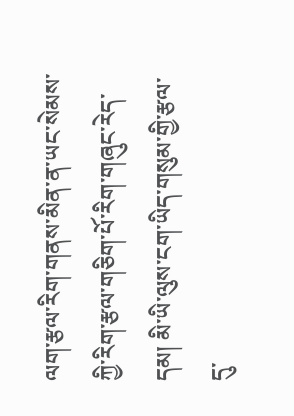ལག་རྩལ་རིག་གནས་མིན་ན་ཡང་སེམས་ཀྱི་རིག་རྩལ་གཅིག་པོ་རིག་གཞུང་རེད་དམ། མི་ཡི་ལུས་ངག་ཡིད་གསུམ་གྱི་རྩལ་དུ་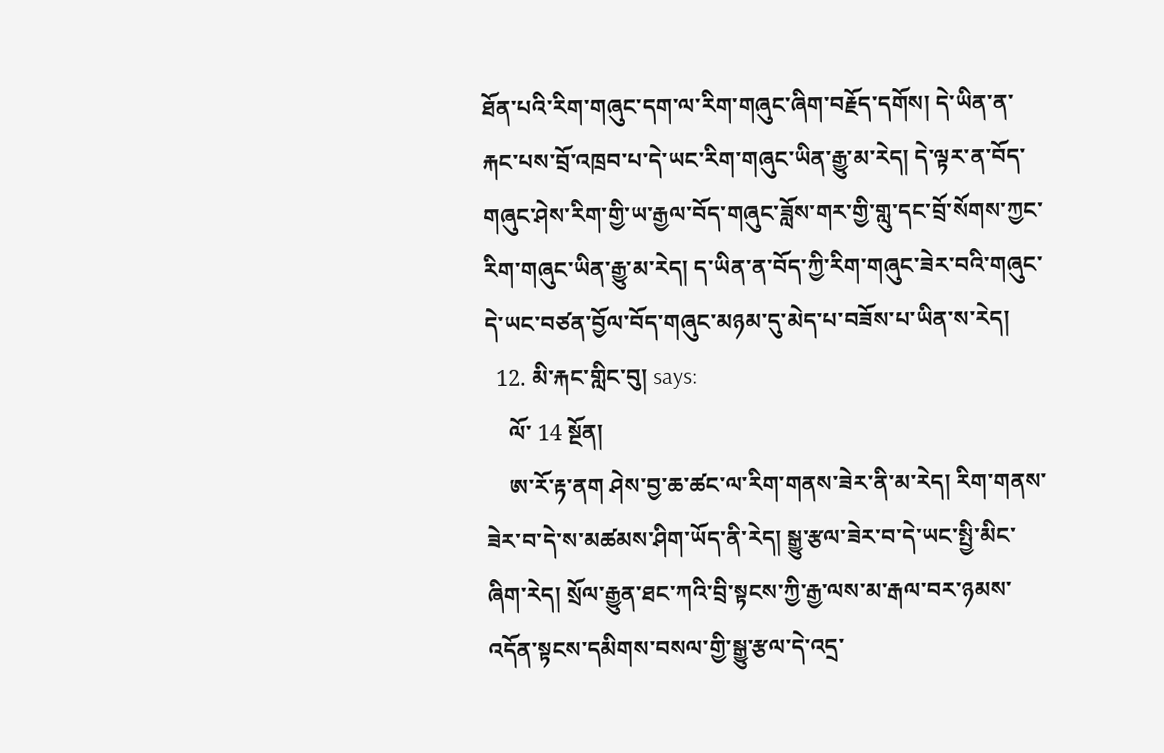ཐོན་པའི་རིག་གཞུང་དག་ལ་རིག་གཞུང་ཞིག་བརྗོད་དགོས། དེ་ཡིན་ན་རྐང་པས་བྲོ་འཁྲབ་པ་དེ་ཡང་རིག་གཞུང་ཡིན་རྒྱུ་མ་རེད། དེ་ལྟར་ན་བོད་གཞུང་ཤེས་རིག་གྱི་ཡ་རྒྱལ་བོད་གཞུང་ཟློས་གར་གྱི་གླུ་དང་བྲོ་སོགས་ཀྱང་རིག་གཞུང་ཡིན་རྒྱུ་མ་རེད། ད་ཡིན་ན་བོད་ཀྱི་རིག་གཞུང་ཟེར་བའི་གཞུང་དེ་ཡང་བཙན་བྱོལ་བོད་གཞུང་མཉམ་དུ་མེད་པ་བཟོས་པ་ཡིན་ས་རེད།
  12. མི་རྐང་གླིང་བུ། says:
    ལོ་ 14 སྔོན།
    ཨ་རོ་རྟ་ནག ཤེས་བྱ་ཆ་ཚང་ལ་རིག་གནས་ཟེར་ནི་མ་རེད། རིག་གནས་ཟེར་བ་དེ་ས་མཚམས་ཤིག་ཡོད་ནི་རེད། སྒྱུ་རྩལ་ཟེར་བ་དེ་ཡང་སྤྱི་མིང་ཞིག་རེད། སྲོལ་རྒྱུན་ཐང་ཀའི་བྲི་སྟངས་ཀྱི་རྒྱ་ལས་མ་རྒལ་བར་ཉམས་འདོན་སྟངས་དམིགས་བསལ་གྱི་སྒྱུ་རྩལ་དེ་འདྲ་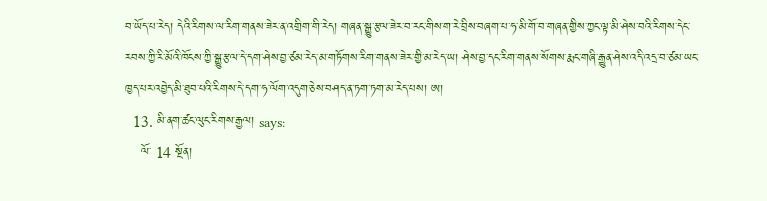བ་ཡོད་པ་རེད། དེའི་རིགས་ལ་རིག་གནས་ཟེར་ན་འགྲིག་གི་རེད། གཞན་སྒྱུ་རྩལ་ཟེར་བ་རང་གིས་ག་རེ་བྲིས་བཞག་པ་ཧ་མི་གོ་བ་གཞན་གྱིས་ཀྱང་ལྟ་མི་ཤེས་བའི་རིགས་དེང་རབས་ཀྱི་རི་མོའི་ཁོངས་ཀྱི་སྒྱུ་རྩལ་དེ་དག་ཤེས་བྱ་ཙམ་རེད་མ་གཏོགས་རིག་གནས་ཟེར་གྱི་མ་རེད་ཡ། ཤེས་བྱ་དང་རིག་གནས་སོགས་རྨང་གཞི་རྒྱུན་ཤེས་འདི་འདྲ་བ་ཙམ་ཡང་ཁྱད་པར་འབྱེད་མི་ཐུབ་པའི་རིགས་དེ་དག་ཧ་ལོག་འདུག་ཅེས་བཤད་ན་ཏག་ཏག་མ་རེད་པས། ཨ།
  13. མི་ནག་ཚང་ལུང་རིགས་རྒྱལ། says:
    ལོ་ 14 སྔོན།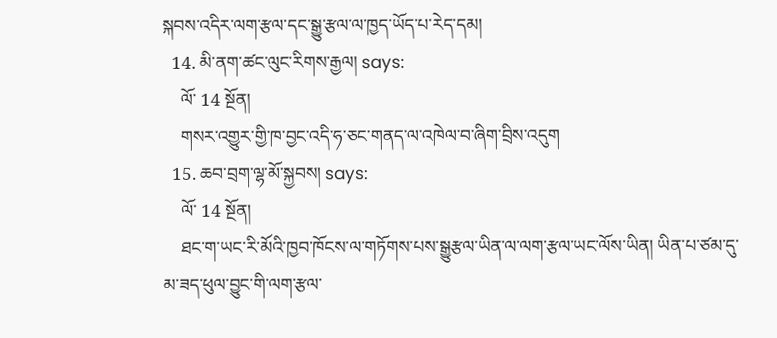སྐབས་འདིར་ལག་རྩལ་དང་སྒྱུ་རྩལ་ལ་ཁྱད་ཡོད་པ་རེད་དམ།
  14. མི་ནག་ཚང་ལུང་རིགས་རྒྱལ། says:
    ལོ་ 14 སྔོན།
    གསར་འགྱུར་གྱི་ཁ་བྱང་འདི་ཧ་ཅང་གནད་ལ་འཁེལ་བ་ཞིག་བྲིས་འདུག
  15. ཆབ་བྲག་ལྷ་མོ་སྐྱབས། says:
    ལོ་ 14 སྔོན།
    ཐང་ག་ཡང་རི་མོའི་ཁྱབ་ཁོངས་ལ་གཏོགས་པས་སྒྱུརྩལ་ཡིན་ལ་ལག་རྩལ་ཡང་ལོས་ཡིན། ཡིན་པ་ཙམ་དུ་མ་ཟད་ཕུལ་བྱུང་གི་ལག་རྩལ་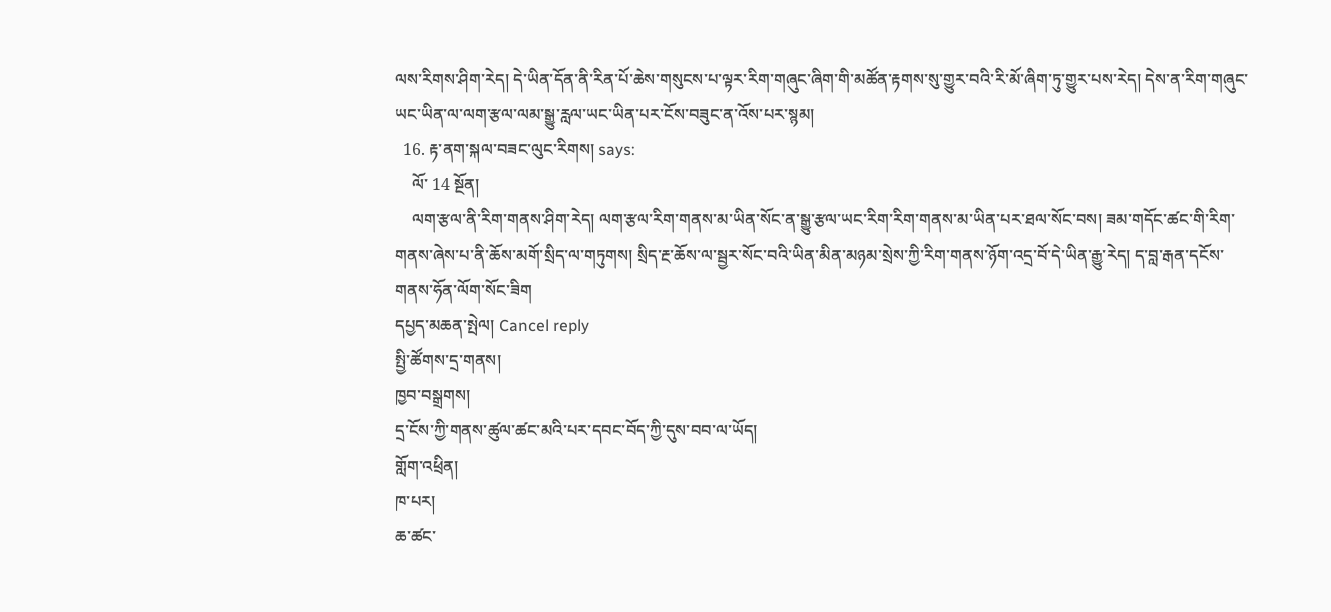ལས་རིགས་ཤིག་རེད། དེ་ཡིན་དོན་ནི་རིན་པོ་ཆེས་གསུངས་པ་ལྟར་རིག་གཞུང་ཞིག་གི་མཚོན་རྟགས་སུ་གྱུར་བའི་རི་མོ་ཞིག་ཏུ་གྱུར་པས་རེད། དེས་ན་རིག་གཞུང་ཡང་ཡིན་ལ་ལག་རྩལ་ལམ་སྒྱུ་རླལ་ཡང་ཡིན་པར་ངོས་བཟུང་ན་འོས་པར་སྙམ།
  16. རྟ་ནག་སྐལ་བཟང་ལུང་རིགས། says:
    ལོ་ 14 སྔོན།
    ལག་རྩལ་ནི་རིག་གནས་ཤིག་རེད། ལག་རྩལ་རིག་གནས་མ་ཡིན་སོང་ན་སྒྱུ་རྩལ་ཡང་རིག་རིག་གནས་མ་ཡིན་པར་ཐལ་སོང་བས། ཟམ་གདོང་ཚང་གི་རིག་གནས་ཞེས་པ་ནི་ཆོས་མགོ་སྲིད་ལ་གཏུགས། སྲིད་རྔ་ཆོས་ལ་སྦྱར་སོང་བའི་ཡིན་མིན་མཉམ་སྲེས་ཀྱི་རིག་གནས་ཉོག་འདྲ་བོ་དེ་ཡིན་རྒྱུ་རེད། ད་བླ་རྒན་དངོས་གནས་ཧོན་ལོག་སོང་ཟིག
དཔྱད་མཆན་སྤེལ། Cancel reply
སྤྱི་ཚོགས་དྲ་གནས།
ཁྱབ་བསྒྲགས།
དྲ་ངོས་ཀྱི་གནས་ཚུལ་ཚང་མའི་པར་དབང་བོད་ཀྱི་དུས་བབ་ལ་ཡོད།
གློག་འཕྲིན།
ཁ་པར།
ཆ་ཚང་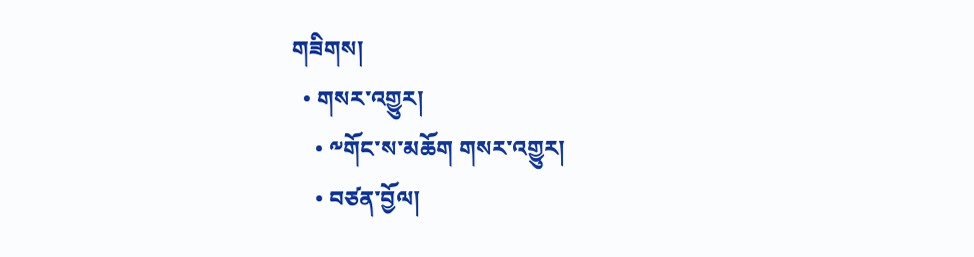གཟིགས།
  • གསར་འགྱུར།
    • ༸གོང་ས་མཆོག གསར་འགྱུར།
    • བཙན་བྱོལ།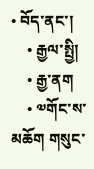• བོད་ནང་།
    • རྒྱལ་སྤྱི།
    • རྒྱ་ནག
    • ༧གོང་ས་མཆོག གསུང་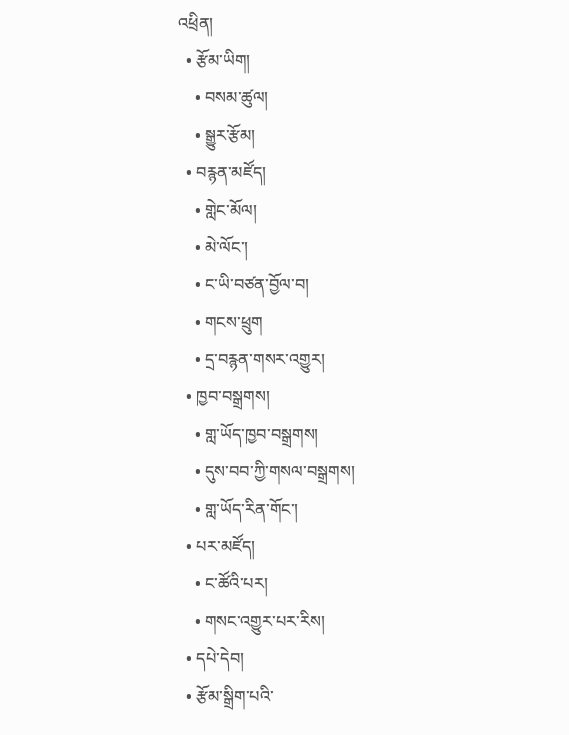འཕྲིན།
  • རྩོམ་ཡིག།
    • བསམ་ཚུལ།
    • སྒྱུར་རྩོམ།
  • བརྙན་མཛོད།
    • གླེང་མོལ།
    • མེ་ལོང་།
    • ང་ཡི་བཙན་བྱོལ་བ།
    • གངས་ཕྲུག
    • དྲ་བརྙན་གསར་འགྱུར།
  • ཁྱབ་བསྒྲགས།
    • གླ་ཡོད་ཁྱབ་བསྒྲགས།
    • དུས་བབ་ཀྱི་གསལ་བསྒྲགས།
    • གླ་ཡོད་རིན་གོང་།
  • པར་མཛོད།
    • ང་ཚོའི་པར།
    • གསང་འགྱུར་པར་རིས།
  • དཔེ་དེབ།
  • རྩོམ་སྒྲིག་པའི་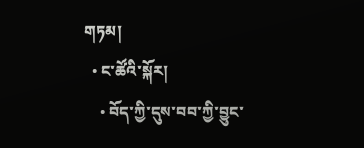གཏམ།
  • ང་ཚོའི་སྐོར།
    • བོད་ཀྱི་དུས་བབ་ཀྱི་བྱུང་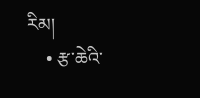རིམ།
    • རྩ་ཆེའི་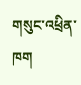གསུང་འཕྲིན་ཁག